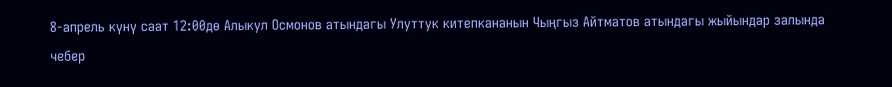8-апрель күнү саат 12:00дө Алыкул Осмонов атындагы Улуттук китепкананын Чыңгыз Айтматов атындагы жыйындар залында чебер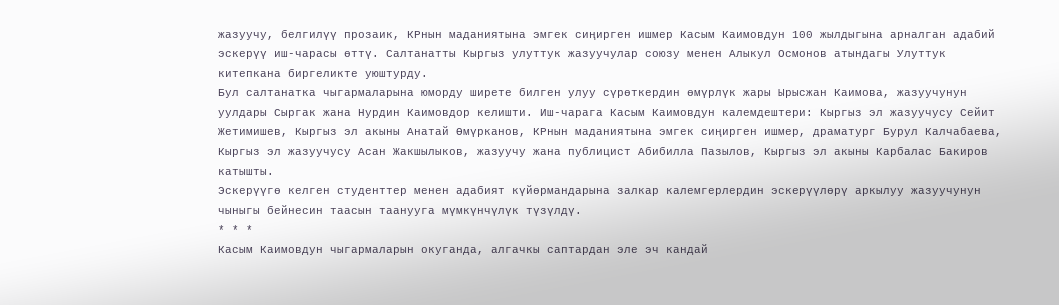жазуучу, белгилүү прозаик, КРнын маданиятына эмгек сиңирген ишмер Касым Каимовдун 100 жылдыгына арналган адабий эскерүү иш-чарасы өттү. Салтанатты Кыргыз улуттук жазуучулар союзу менен Алыкул Осмонов атындагы Улуттук китепкана биргеликте уюштурду.
Бул салтанатка чыгармаларына юморду ширете билген улуу сүрөткердин өмүрлүк жары Ырысжан Каимова, жазуучунун уулдары Сыргак жана Нурдин Каимовдор келишти. Иш-чарага Касым Каимовдун калемдештери: Кыргыз эл жазуучусу Сейит Жетимишев, Кыргыз эл акыны Анатай Өмүрканов, КРнын маданиятына эмгек сиңирген ишмер, драматург Бурул Калчабаева, Кыргыз эл жазуучусу Асан Жакшылыков, жазуучу жана публицист Абибилла Пазылов, Кыргыз эл акыны Карбалас Бакиров катышты.
Эскерүүгө келген студенттер менен адабият күйөрмандарына залкар калемгерлердин эскерүүлөрү аркылуу жазуучунун чыныгы бейнесин таасын таанууга мүмкүнчүлүк түзүлдү.
* * *
Касым Каимовдун чыгармаларын окуганда, алгачкы саптардан эле эч кандай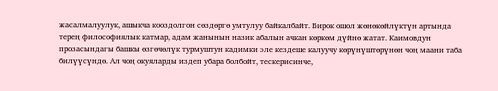жасалмалуулук, ашыкча кооздолгон сөздөргө умтулуу байкалбайт. Бирок ошол жөнөкөйлүктүн артында терең философиялык катмар, адам жанынын назик абалын ачкан көркөм дүйнө жатат. Каимовдун прозасындагы башкы өзгөчөлүк турмуштун кадимки эле кездеше калуучу көрүнүштөрүнөн чоң маани таба билүүсүндө. Ал чоң окуяларды издеп убара болбойт, тескерисинче,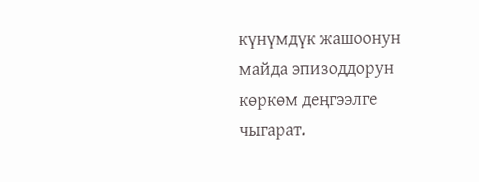күнүмдүк жашоонун майда эпизоддорун көркөм деңгээлге чыгарат.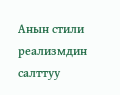Анын стили реализмдин салттуу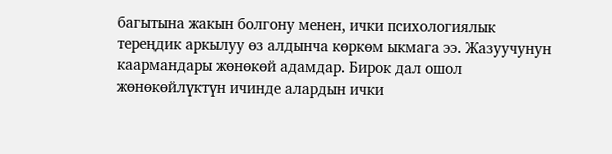багытына жакын болгону менен, ички психологиялык тереңдик аркылуу өз алдынча көркөм ыкмага ээ. Жазуучунун каармандары жөнөкөй адамдар. Бирок дал ошол жөнөкөйлүктүн ичинде алардын ички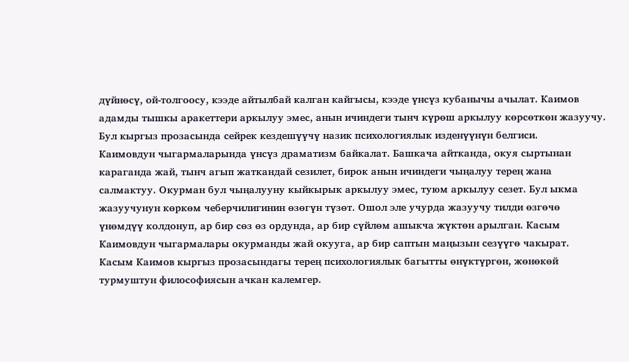дүйнөсү, ой-толгоосу, кээде айтылбай калган кайгысы, кээде үнсүз кубанычы ачылат. Каимов адамды тышкы аракеттери аркылуу эмес, анын ичиндеги тынч күрөш аркылуу көрсөткөн жазуучу. Бул кыргыз прозасында сейрек кездешүүчү назик психологиялык изденүүнүн белгиси.
Каимовдун чыгармаларында үнсүз драматизм байкалат. Башкача айтканда, окуя сыртынан караганда жай, тынч агып жаткандай сезилет, бирок анын ичиндеги чыңалуу терең жана салмактуу. Окурман бул чыңалууну кыйкырык аркылуу эмес, туюм аркылуу сезет. Бул ыкма жазуучунун көркөм чеберчилигинин өзөгүн түзөт. Ошол эле учурда жазуучу тилди өзгөчө үнөмдүү колдонуп, ар бир сөз өз ордунда, ар бир сүйлөм ашыкча жүктөн арылган. Касым Каимовдун чыгармалары окурманды жай окууга, ар бир саптын маңызын сезүүгө чакырат.
Касым Каимов кыргыз прозасындагы терең психологиялык багытты өнүктүргөн, жөнөкөй турмуштун философиясын ачкан калемгер.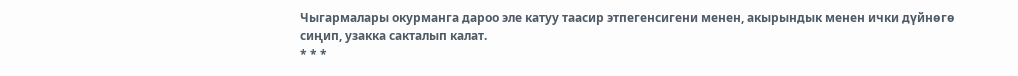Чыгармалары окурманга дароо эле катуу таасир этпегенсигени менен, акырындык менен ички дүйнөгө сиңип, узакка сакталып калат.
* * *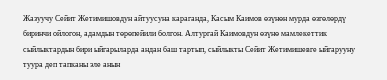Жазуучу Сейит Жетимишовдун айтуусуна караганда, Касым Каимов өзүнөн мурда өзгөлөрдү биринчи ойлогон, адамдын төрөпейили болгон. Алтургай Каимовдун өзүнө мамлекеттик сыйлыктардын бири ыйгарыларда андан баш тартып, сыйлыкты Сейит Жетимишевге ыйгарууну туура деп тапканы эле анын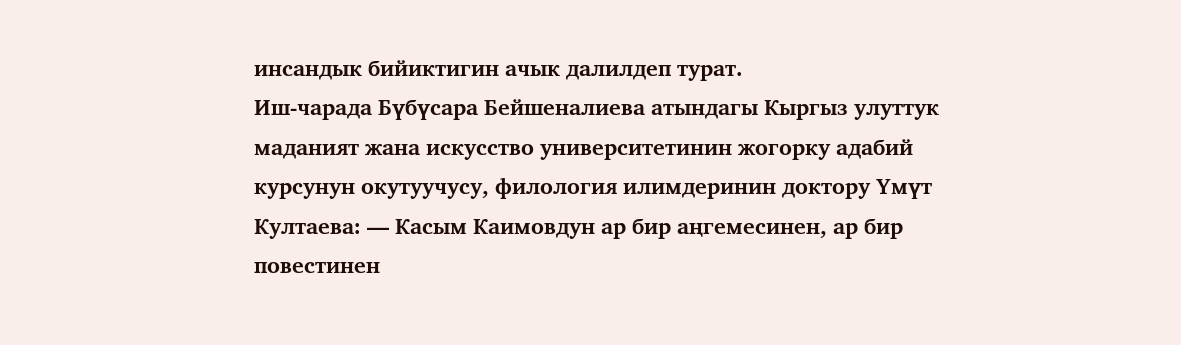инсандык бийиктигин ачык далилдеп турат.
Иш-чарада Бүбүсара Бейшеналиева атындагы Кыргыз улуттук маданият жана искусство университетинин жогорку адабий курсунун окутуучусу, филология илимдеринин доктору Үмүт Култаева: — Касым Каимовдун ар бир аңгемесинен, ар бир повестинен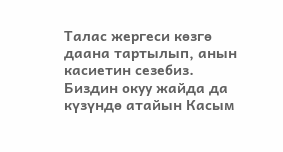Талас жергеси көзгө даана тартылып, анын касиетин сезебиз. Биздин окуу жайда да күзүндө атайын Касым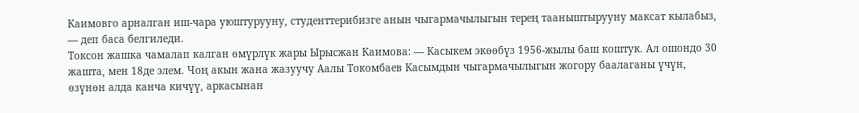Каимовго арналган иш-чара уюштурууну, студенттерибизге анын чыгармачылыгын терең тааныштырууну максат кылабыз, — деп баса белгиледи.
Токсон жашка чамалап калган өмүрлүк жары Ырысжан Каимова: — Касыкем экөөбүз 1956-жылы баш коштук. Ал ошондо 30 жашта, мен 18де элем. Чоң акын жана жазуучу Аалы Токомбаев Касымдын чыгармачылыгын жогору баалаганы үчүн, өзүнөн алда канча кичүү, аркасынан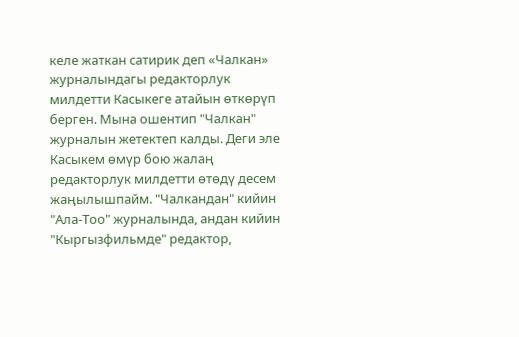келе жаткан сатирик деп «Чалкан» журналындагы редакторлук милдетти Касыкеге атайын өткөрүп берген. Мына ошентип "Чалкан" журналын жетектеп калды. Деги эле Касыкем өмүр бою жалаң редакторлук милдетти өтөдү десем жаңылышпайм. "Чалкандан" кийин "Ала-Тоо" журналында, андан кийин "Кыргызфильмде" редактор,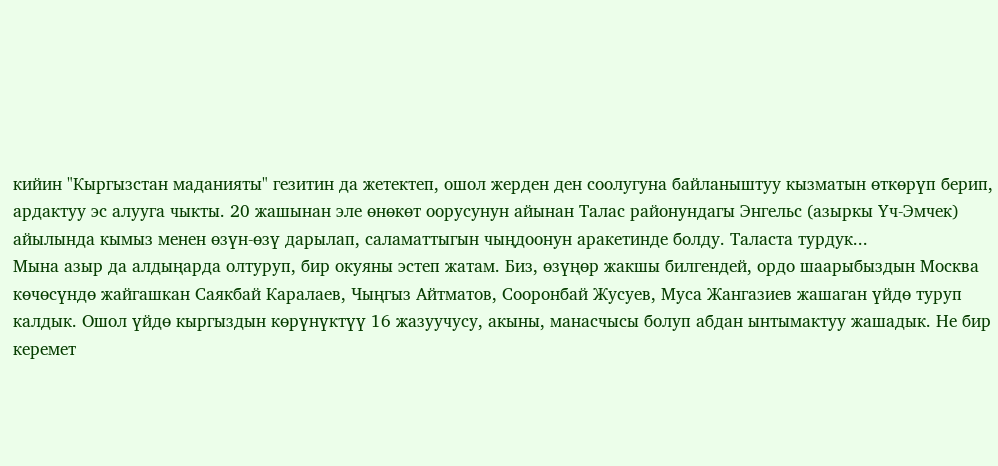кийин "Кыргызстан маданияты" гезитин да жетектеп, ошол жерден ден соолугуна байланыштуу кызматын өткөрүп берип, ардактуу эс алууга чыкты. 20 жашынан эле өнөкөт оорусунун айынан Талас районундагы Энгельс (азыркы Үч-Эмчек) айылында кымыз менен өзүн-өзү дарылап, саламаттыгын чыңдоонун аракетинде болду. Таласта турдук...
Мына азыр да алдыңарда олтуруп, бир окуяны эстеп жатам. Биз, өзүңөр жакшы билгендей, ордо шаарыбыздын Москва көчөсүндө жайгашкан Саякбай Каралаев, Чыңгыз Айтматов, Сооронбай Жусуев, Муса Жангазиев жашаган үйдө туруп калдык. Ошол үйдө кыргыздын көрүнүктүү 16 жазуучусу, акыны, манасчысы болуп абдан ынтымактуу жашадык. Не бир керемет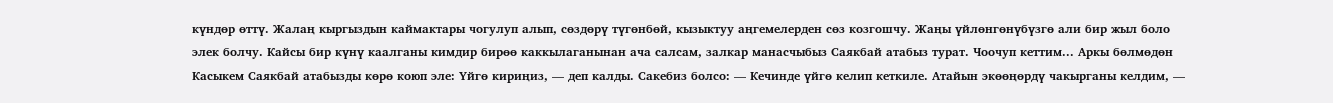күндөр өттү. Жалаң кыргыздын каймактары чогулуп алып, сөздөрү түгөнбөй, кызыктуу аңгемелерден сөз козгошчу. Жаңы үйлөнгөнүбүзгө али бир жыл боло элек болчу. Кайсы бир күнү каалганы кимдир бирөө каккылаганынан ача салсам, залкар манасчыбыз Саякбай атабыз турат. Чоочуп кеттим... Аркы бөлмөдөн Касыкем Саякбай атабызды көрө коюп эле: Үйгө кириңиз, — деп калды. Сакебиз болсо: — Кечинде үйгө келип кеткиле. Атайын экөөңөрдү чакырганы келдим, —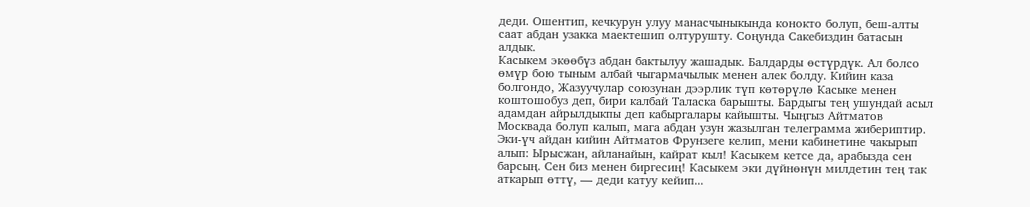деди. Ошентип, кечкурун улуу манасчыныкында конокто болуп, беш-алты саат абдан узакка маектешип олтурушту. Соңунда Сакебиздин батасын алдык.
Касыкем экөөбүз абдан бактылуу жашадык. Балдарды өстүрдүк. Ал болсо өмүр бою тыным албай чыгармачылык менен алек болду. Кийин каза болгондо, Жазуучулар союзунан дээрлик түп көтөрүлө Касыке менен коштошобуз деп, бири калбай Таласка барышты. Бардыгы тең ушундай асыл адамдан айрылдыкпы деп кабыргалары кайышты. Чыңгыз Айтматов Москвада болуп калып, мага абдан узун жазылган телеграмма жибериптир. Эки-үч айдан кийин Айтматов Фрунзеге келип, мени кабинетине чакырып алып: Ырысжан, айланайын, кайрат кыл! Касыкем кетсе да, арабызда сен барсың. Сен биз менен биргесиң! Касыкем эки дүйнөнүн милдетин тең так аткарып өттү, — деди катуу кейип...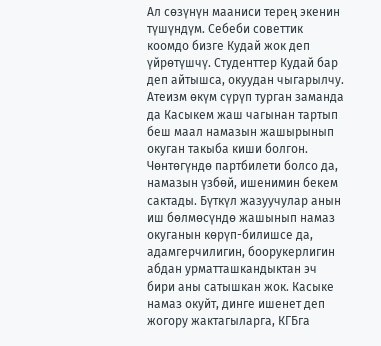Ал сөзүнүн мааниси терең экенин түшүндүм. Себеби советтик коомдо бизге Кудай жок деп үйрөтүшчү. Студенттер Кудай бар деп айтышса, окуудан чыгарылчу. Атеизм өкүм сүрүп турган заманда да Касыкем жаш чагынан тартып беш маал намазын жашырынып окуган такыба киши болгон. Чөнтөгүндө партбилети болсо да, намазын үзбөй, ишенимин бекем сактады. Бүткүл жазуучулар анын иш бөлмөсүндө жашынып намаз окуганын көрүп-билишсе да, адамгерчилигин, боорукерлигин абдан урматташкандыктан эч бири аны сатышкан жок. Касыке намаз окуйт, динге ишенет деп жогору жактагыларга, КГБга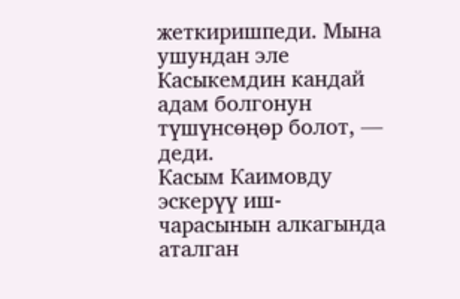жеткиришпеди. Мына ушундан эле Касыкемдин кандай адам болгонун түшүнсөңөр болот, — деди.
Касым Каимовду эскерүү иш-чарасынын алкагында аталган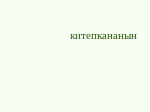китепкананын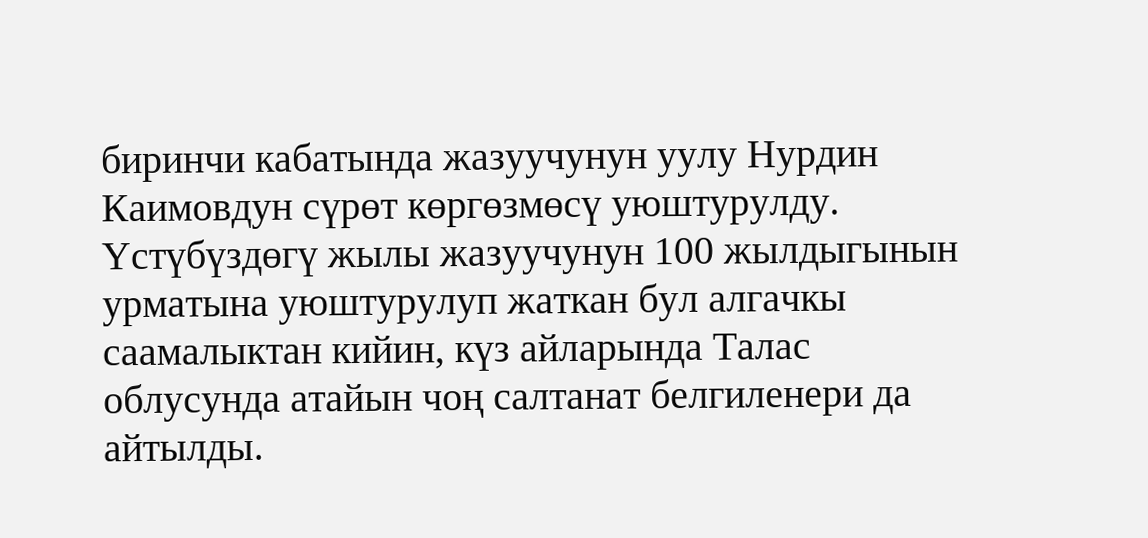биринчи кабатында жазуучунун уулу Нурдин Каимовдун сүрөт көргөзмөсү уюштурулду. Үстүбүздөгү жылы жазуучунун 100 жылдыгынын урматына уюштурулуп жаткан бул алгачкы саамалыктан кийин, күз айларында Талас облусунда атайын чоң салтанат белгиленери да айтылды.